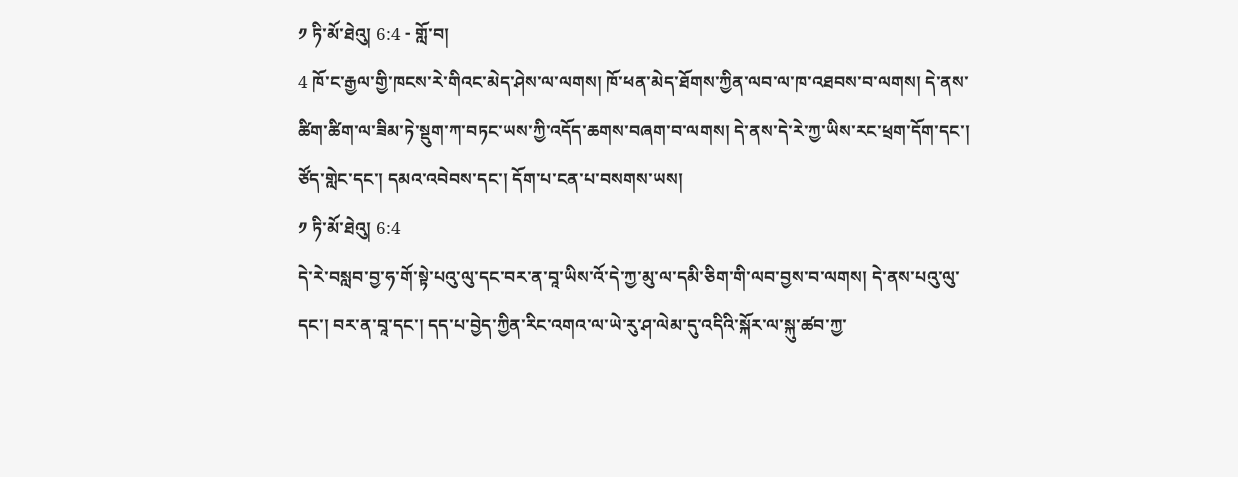༡ ཏི་མོ་ཐེའུ། 6:4 - གློ་བ།
4 ཁོ་ང་རྒྱལ་གྱི་ཁངས་རེ་གིའང་མེད་ཤེས་ལ་ལགས། ཁོ་ཕན་མེད་ཐོགས་ཀྱིན་ལབ་ལ་ཁ་འཐབས་བ་ལགས། དེ་ནས་ཚིག་ཚིག་ལ་ཟིམ་ཏེ་སྡུག་ཀ་བཏང་ཡས་ཀྱི་འདོད་ཆགས་བཞག་བ་ལགས། དེ་ནས་དེ་རེ་ཀྱ་ཡིས་རང་ཕྲག་དོག་དང་། ཙོད་གླེང་དང་། དམའ་འབེབས་དང་། དོག་པ་ངན་པ་བསགས་ཡས།
༡ ཏི་མོ་ཐེའུ། 6:4
དེ་རེ་བསླབ་བྱ་ཧ་གོ་སྟེ་པའུ་ལུ་དང་བར་ན་བཱ་ཡིས་འོ་དེ་ཀྱ་མུ་ལ་དམི་ཅིག་གི་ལབ་བྱས་བ་ལགས། དེ་ནས་པའུ་ལུ་དང་། བར་ན་བཱ་དང་། དད་པ་བྱེད་ཀྱིན་རིང་འགའ་ལ་ཡེ་རུ་ཤ་ལེམ་དུ་འདིའི་སྐོར་ལ་སྐུ་ཚབ་ཀྱ་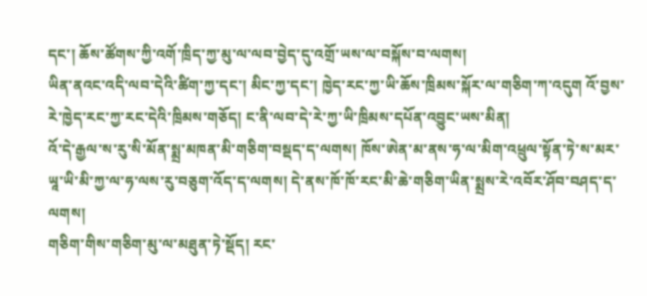དང་། ཆོས་ཚོགས་ཀྱི་འགོ་ཁྲིད་ཀྱ་མུ་ལ་ལབ་བྱེད་དུ་འགྲོ་ཡས་ལ་བསྐོས་བ་ལགས།
ཡིན་ནའང་འདི་ལབ་དེའི་ཚིག་ཀྱ་དང་། མིང་ཀྱ་དང་། ཁྱེད་རང་ཀྱ་ཡི་ཆོས་ཁྲིམས་སྐོར་ལ་གཅིག་ཀ་འདུག འོ་བྱས་རེ་ཁྱེད་རང་ཀྱ་རང་དེའི་ཁྲིམས་གཅོད། ང་ནི་ལབ་དེ་རེ་ཀྱ་ཡི་ཁྲིམས་དཔོན་འབྱུང་ཡས་མིན།
འོ་དེ་རྒྱལ་ས་རུ་སི་མོན་སྨྲ་མཁན་མི་གཅིག་བསྡད་ད་ལགས། ཁོས་ཨེན་མ་ནས་ཧ་ལ་མིག་འཕྲུལ་སྟོན་ཏེ་ས་མར་ཡཱ་ཡི་མི་ཀྱ་ལ་ཧ་ལས་རུ་བཅུག་འོད་ད་ལགས། དེ་ནས་ཁོ་ཁོ་རང་མི་ཆེ་གཅིག་ཡིན་སྨྲས་རེ་འབོར་ཤོབ་བཤད་ད་ལགས།
གཅིག་གིས་གཅིག་མུ་ལ་མཐུན་ཏེ་སྡོད། རང་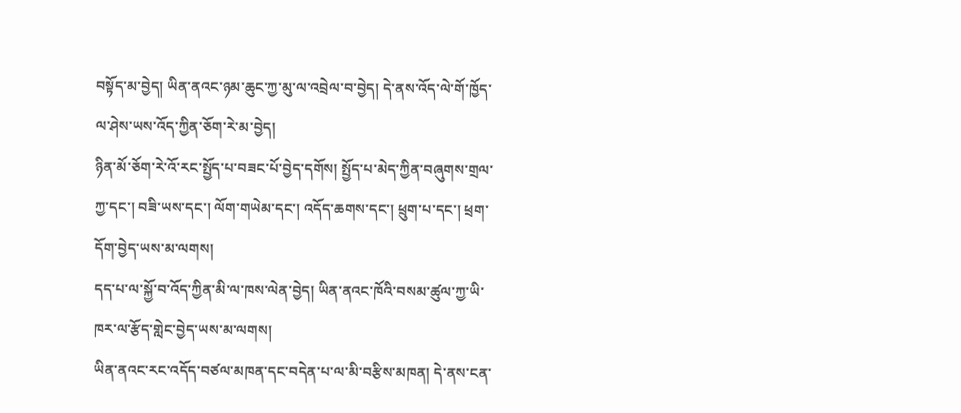བསྟོད་མ་བྱེད། ཡིན་ནའང་ཉམ་ཆུང་ཀྱ་མུ་ལ་འབྲེལ་བ་བྱེད། དེ་ནས་འོད་ལེ་གོ་ཁྱོད་ལ་ཤེས་ཡས་འོད་ཀྱིན་ཅོག་རེ་མ་བྱེད།
ཉིན་མོ་ཅོག་རེ་འོ་རང་སྤྱོད་པ་བཟང་པོ་བྱེད་དགོས། སྤྱོད་པ་མེད་ཀྱིན་བཞུགས་གྲལ་ཀྱ་དང་། བཟི་ཡས་དང་། ལོག་གཡེམ་དང་། འདོད་ཆགས་དང་། ཕྲུག་པ་དང་། ཕྲག་དོག་བྱེད་ཡས་མ་ལགས།
དད་པ་ལ་སྐྱོ་བ་འོད་ཀྱིན་མི་ལ་ཁས་ལེན་བྱེད། ཡིན་ནའང་ཁོའི་བསམ་ཚུལ་ཀྱ་ཡི་ཁར་ལ་རྩོད་གླེང་བྱེད་ཡས་མ་ལགས།
ཡིན་ནའང་རང་འདོད་བཙལ་མཁན་དང་བདེན་པ་ལ་མི་བརྩིས་མཁན། དེ་ནས་ངན་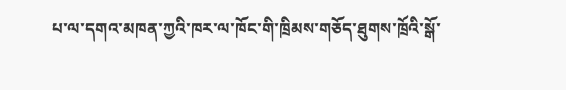པ་ལ་དགའ་མཁན་ཀྱའི་ཁར་ལ་ཁོང་གི་ཁྲིམས་གཅོད་ཐུགས་ཁྲོའི་སྒོ་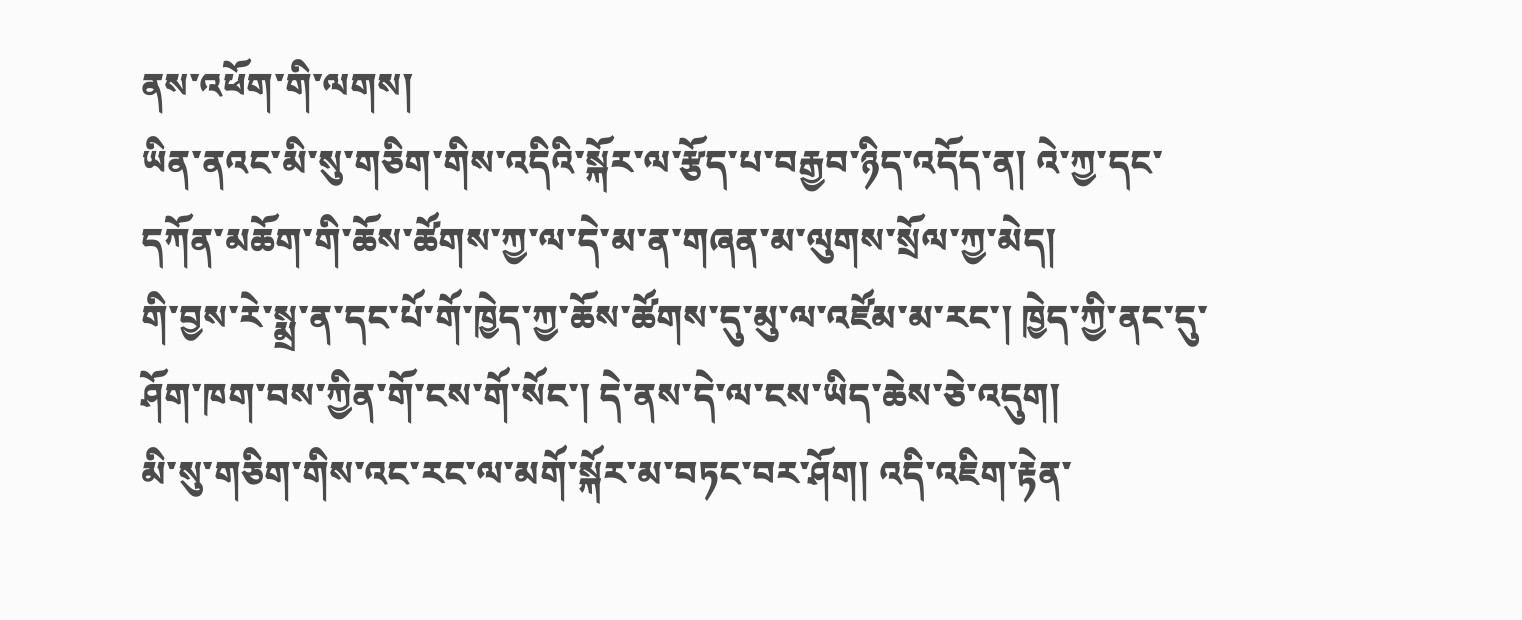ནས་འཕོག་གི་ལགས།
ཡིན་ནའང་མི་སུ་གཅིག་གིས་འདིའི་སྐོར་ལ་རྩོད་པ་བརྒྱབ་ཉིད་འདོད་ན། འེ་ཀྱ་དང་དཀོན་མཆོག་གི་ཆོས་ཚོགས་ཀྱ་ལ་དེ་མ་ན་གཞན་མ་ལུགས་སྲོལ་ཀྱ་མེད།
གི་བྱས་རེ་སྨྲ་ན་དང་པོ་གོ་ཁྱེད་ཀྱ་ཆོས་ཚོགས་དུ་མུ་ལ་འཛོམ་མ་རང་། ཁྱེད་ཀྱི་ནང་དུ་ཤོག་ཁག་བས་ཀྱིན་གོ་ངས་གོ་སོང་། དེ་ནས་དེ་ལ་ངས་ཡིད་ཆེས་ཅེ་འདུག།
མི་སུ་གཅིག་གིས་འང་རང་ལ་མགོ་སྐོར་མ་བཏང་བར་ཤོག། འདི་འཇིག་རྟེན་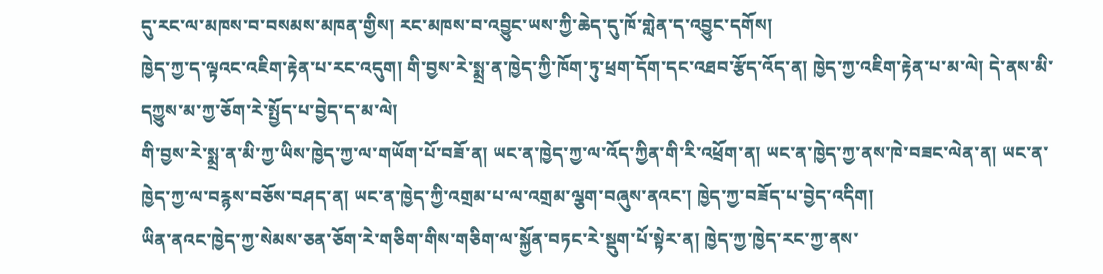དུ་རང་ལ་མཁས་བ་བསམས་མཁན་གྱིས། རང་མཁས་བ་འབྱུང་ཡས་ཀྱི་ཆེད་དུ་ཁོ་གླེན་ད་འབྱུང་དགོས།
ཁྱེད་ཀྱ་ད་ལྟའང་འཇིག་རྟེན་པ་རང་འདུག། གི་བྱས་རེ་སྨྲ་ན་ཁྱེད་ཀྱི་ཁོག་ཏུ་ཕྲག་དོག་དང་འཐབ་རྩོད་འོད་ན། ཁྱེད་ཀྱ་འཇིག་རྟེན་པ་མ་ལེ། དེ་ནས་མི་དཀྱུས་མ་ཀྱ་ཅོག་རེ་སྤྱོད་པ་བྱེད་ད་མ་ལེ།
གི་བྱས་རེ་སྨྲ་ན་མི་ཀྱ་ཡིས་ཁྱེད་ཀྱ་ལ་གཡོག་པོ་བཟོ་ན། ཡང་ན་ཁྱེད་ཀྱ་ལ་འོད་ཀྱིན་གི་རི་འཕྲོག་ན། ཡང་ན་ཁྱེད་ཀྱ་ནས་ཁེ་བཟང་ལེན་ན། ཡང་ན་ཁྱེད་ཀྱ་ལ་བརྙས་བཅོས་བཤད་ན། ཡང་ན་ཁྱེད་ཀྱི་འགྲམ་པ་ལ་འགྲམ་ལྕག་བཞུས་ནའང་། ཁྱེད་ཀྱ་བཟོད་པ་བྱེད་འདིག།
ཡིན་ནའང་ཁྱེད་ཀྱ་སེམས་ཅན་ཅོག་རེ་གཅིག་གིས་གཅིག་ལ་སྐྱོན་བཏང་རེ་སྡུག་པོ་སྟེར་ན། ཁྱེད་ཀྱ་ཁྱེད་རང་ཀྱ་ནས་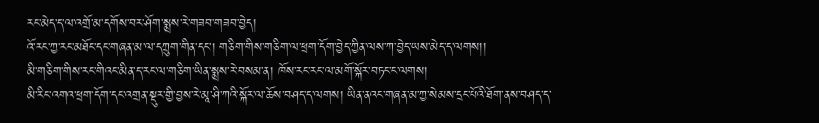རང་མེད་ད་ལ་འགྲོ་མ་དགོས་བར་ཤོག་སྨྲས་རེ་གཟབ་གཟབ་བྱེད།
འོ་རང་ཀྱ་རང་མཐོང་དང་གཞན་མ་ལ་དཀྲུག་གིན་དང་། གཅིག་གིས་གཅིག་ལ་ཕྲག་དོག་བྱེད་ཀྱིན་ལས་ཀ་བྱེད་ཡས་མེད་ད་ལགས།།
མི་གཅིག་གིས་རང་གིའང་མིན་ད་རང་ལ་གཅིག་ཡིན་སྨྲས་རེ་བསམ་ན། ཁོས་རང་རང་ལ་མགོ་སྐོར་བཏང་ང་ལགས།
མི་རིང་འགའ་ཕྲག་དོག་དང་འགྲན་སྡུར་གྱི་བྱས་རེ་མཱ་ཤི་ཀའི་སྐོར་ལ་ཆོས་བཤད་ད་ལགས། ཡིན་ནའང་གཞན་མ་ཀྱ་སེམས་དྲང་པོའི་ཐོག་ནས་བཤད་ད་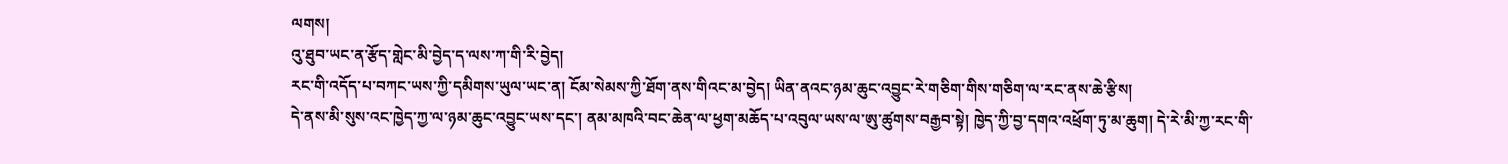ལགས།
འུ་ཐུབ་ཡང་ན་རྩོད་གླེང་མི་བྱེད་ད་ལས་ཀ་གི་རི་བྱེད།
རང་གི་འདོད་པ་བཀང་ཡས་ཀྱི་དམིགས་ཡུལ་ཡང་ན། ངོམ་སེམས་ཀྱི་ཐོག་ནས་གིའང་མ་བྱེད། ཡིན་ནའང་ཉམ་ཆུང་འབྱུང་རེ་གཅིག་གིས་གཅིག་ལ་རང་ནས་ཆེ་རྩིས།
དེ་ནས་མི་སུས་འང་ཁྱེད་ཀྱ་ལ་ཉམ་ཆུང་འབྱུང་ཡས་དང་། ནམ་མཁའི་བང་ཆེན་ལ་ཕྱག་མཆོད་པ་འབུལ་ཡས་ལ་ཨུ་ཚུགས་བརྒྱབ་སྟེ། ཁྱེད་ཀྱི་བྱ་དགའ་འཕྲོག་ཏུ་མ་ཆུག། དེ་རེ་མི་ཀྱ་རང་གི་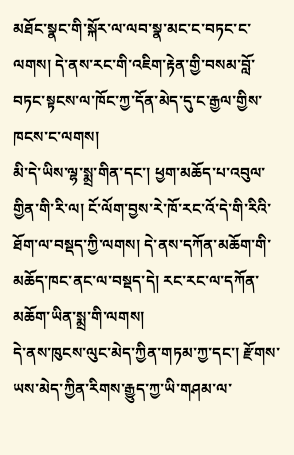མཐོང་སྣང་གི་སྐོར་ལ་ལབ་སྣ་མང་ང་བཏང་ང་ལགས། དེ་ནས་རང་གི་འཇིག་རྟེན་གྱི་བསམ་བློ་བཏང་སྟངས་ལ་ཁོང་ཀྱ་དོན་མེད་དུ་ང་རྒྱལ་གྱིས་ཁངས་ང་ལགས།
མི་དེ་ཡིས་ལྷ་སྨྲ་གིན་དང་། ཕྱག་མཆོད་པ་འབུལ་གྱིན་གི་རི་ལ། ངོ་ལོག་བྱས་རེ་ཁོ་རང་འོ་དེ་གི་རིའི་ཐོག་ལ་བསྡད་ཀྱི་ལགས། དེ་ནས་དཀོན་མཆོག་གི་མཆོད་ཁང་ནང་ལ་བསྡད་དེ། རང་རང་ལ་དཀོན་མཆོག་ཡིན་སྨྲ་གི་ལགས།
དེ་ནས་ཁུངས་ལུང་མེད་ཀྱིན་གཏམ་ཀྱ་དང་། རྫོགས་ཡས་མེད་ཀྱིན་རིགས་རྒྱུད་ཀྱ་ཡི་གཤམ་ལ་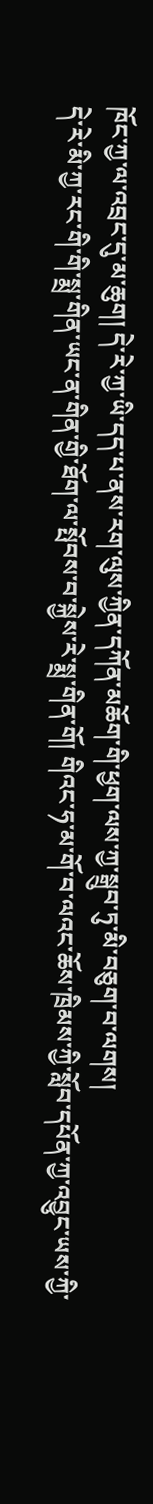ཁོང་ཀྱ་ལ་འབྲང་དུ་མ་ཆུག། དེ་རེ་ཀྱ་ཡི་དད་པ་ནས་རག་ལུས་ཀྱིན་དཀོན་མཆོག་གི་ཕྱག་ལས་ཀྱ་སྒྲུབ་ཏུ་མི་བཅུག་བ་ལགས།
དེ་རེ་མི་ཀྱ་རང་གི་གི་སྨྲ་གིན་ཡང་ན་གིན་གྱི་ཐོག་ལ་སྤོབས་བ་སྐྱེས་རེ་སྨྲ་གིན་གོ། གིའང་ཧ་མ་གོ་བ་ལའང་ཆོས་ཁྲིམས་ཀྱི་སློབ་དཔོན་ཀྱ་འབྱུང་ཡས་ཀྱི་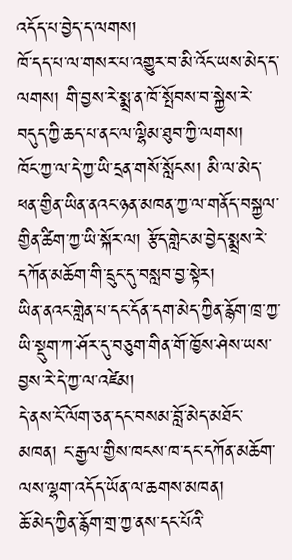འདོད་པ་བྱེད་ད་ལགས།
ཁོ་དད་པ་ལ་གསར་པ་འགྱུར་བ་མི་འོང་ཡས་མེད་ད་ལགས། གི་བྱས་རེ་སྨྲ་ན་ཁོ་སྤོབས་བ་སྐྱེས་རེ་བདུད་ཀྱི་ཆད་པ་ནང་ལ་ལྷིམ་ཐུབ་ཀྱི་ལགས།
ཁོང་ཀྱ་ལ་དེ་ཀྱ་ཡི་དྲན་གསོ་སློངས། མི་ལ་མེད་ཕན་གྱིན་ཡིན་ནའང་ཉན་མཁན་ཀྱ་ལ་གནོད་བསྐྱལ་གྱིན་ཚིག་ཀྱ་ཡི་སྐོར་ལ། རྩོད་གླེང་མ་བྱེད་སྨྲས་རེ་དཀོན་མཆོག་གི་དྲུང་དུ་བསླབ་བྱ་སྟེར།
ཡིན་ནའང་གླེན་པ་དང་དོན་དག་མེད་ཀྱིན་རྙོག་ཁྲ་ཀྱ་ཡི་སྡུག་ཀ་ཤོར་དུ་བཅུག་གིན་གོ་ཁྱོས་ཤེས་ཡས་བྱས་རེ་དེ་ཀྱ་ལ་འཛེམ།
དེ་ནས་ངོ་ལོག་ཅན་དང་བསམ་བློ་མེད་མཐོང་མཁན། ང་རྒྱལ་གྱིས་ཁངས་ཁ་དང་དཀོན་མཆོག་ལས་ལྷག་འདོད་ཡོན་ལ་ཆགས་མཁན།
ཆོ་མེད་ཀྱིན་རྙོག་གྲ་ཀྱ་ནས་དང་པོའི་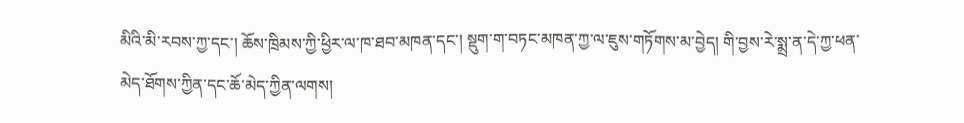མིའི་མི་རབས་ཀྱ་དང་། ཆོས་ཁྲིམས་ཀྱི་ཕྱིར་ལ་ཁ་ཐབ་མཁན་དང་། སྡུག་ག་བཏང་མཁན་ཀྱ་ལ་ཇུས་གཏོགས་མ་བྱེད། གི་བྱས་རེ་སྨྲ་ན་དེ་ཀྱ་ཕན་མེད་ཐོགས་ཀྱིན་དང་ཆོ་མེད་ཀྱིན་ལགས།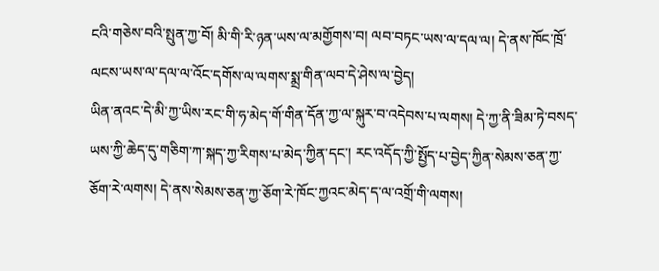ངའི་གཅེས་བའི་སྤུན་ཀྱ་བོ། མི་གི་རི་ཉན་ཡས་ལ་མགྱོགས་བ། ལབ་བཏང་ཡས་ལ་དལ་ལ། དེ་ནས་ཁོང་ཁྲོ་ལངས་ཡས་ལ་དལ་ལ་འོང་དགོས་ལ་ལགས་སྨྲ་གིན་ལབ་དེ་ཤེས་ལ་བྱེད།
ཡིན་ནའང་དེ་མི་ཀྱ་ཡིས་རང་གི་ཧ་མེད་གོ་གིན་དོན་ཀྱ་ལ་སྐུར་བ་འདེབས་པ་ལགས། དེ་ཀྱ་ནི་ཟིམ་ཏེ་བསད་ཡས་ཀྱི་ཆེད་དུ་གཅིག་ཀ་སྐད་ཀྱ་རིགས་པ་མེད་ཀྱིན་དང་། རང་འདོད་ཀྱི་སྤྱོད་པ་བྱེད་ཀྱིན་སེམས་ཅན་ཀྱ་ཅོག་རེ་ལགས། དེ་ནས་སེམས་ཅན་ཀྱ་ཅོག་རེ་ཁོང་ཀྱའང་མེད་ད་ལ་འགྲོ་གི་ལགས།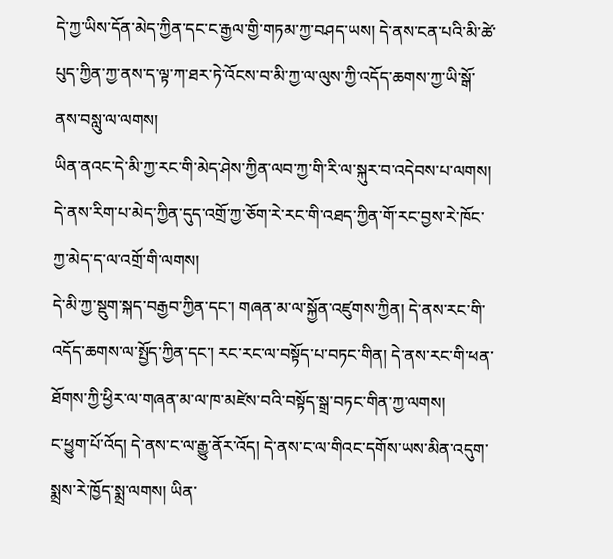དེ་ཀྱ་ཡིས་དོན་མེད་ཀྱིན་དང་ང་རྒྱལ་གྱི་གཏམ་ཀྱ་བཤད་ཡས། དེ་ནས་ངན་པའི་མི་ཚེ་པུད་ཀྱིན་ཀྱ་ནས་ད་ལྟ་ཀ་ཐར་ཏེ་འོངས་བ་མི་ཀྱ་ལ་ལུས་ཀྱི་འདོད་ཆགས་ཀྱ་ཡི་སྒོ་ནས་བསླུ་ལ་ལགས།
ཡིན་ནའང་དེ་མི་ཀྱ་རང་གི་མེད་ཤེས་ཀྱིན་ལབ་ཀྱ་གི་རི་ལ་སྐུར་བ་འདེབས་པ་ལགས། དེ་ནས་རིག་པ་མེད་ཀྱིན་དུད་འགྲོ་ཀྱ་ཅོག་རེ་རང་གི་འཐད་ཀྱིན་གོ་རང་བྱས་རེ་ཁོང་ཀྱ་མེད་ད་ལ་འགྲོ་གི་ལགས།
དེ་མི་ཀྱ་སྡུག་སྐད་བརྒྱབ་ཀྱིན་དང་། གཞན་མ་ལ་སྐྱོན་འཛུགས་ཀྱིན། དེ་ནས་རང་གི་འདོད་ཆགས་ལ་སྤྱོད་ཀྱིན་དང་། རང་རང་ལ་བསྟོད་པ་བཏང་གིན། དེ་ནས་རང་གི་ཕན་ཐོགས་ཀྱི་ཕྱིར་ལ་གཞན་མ་ལ་ཁ་མཛེས་བའི་བསྟོད་སྒྲ་བཏང་གིན་ཀྱ་ལགས།
ང་ཕྱུག་པོ་འོད། དེ་ནས་ང་ལ་རྒྱུ་ནོར་འོད། དེ་ནས་ང་ལ་གིའང་དགོས་ཡས་མིན་འདུག་སྨྲས་རེ་ཁྱོད་སྨྲ་ལགས། ཡིན་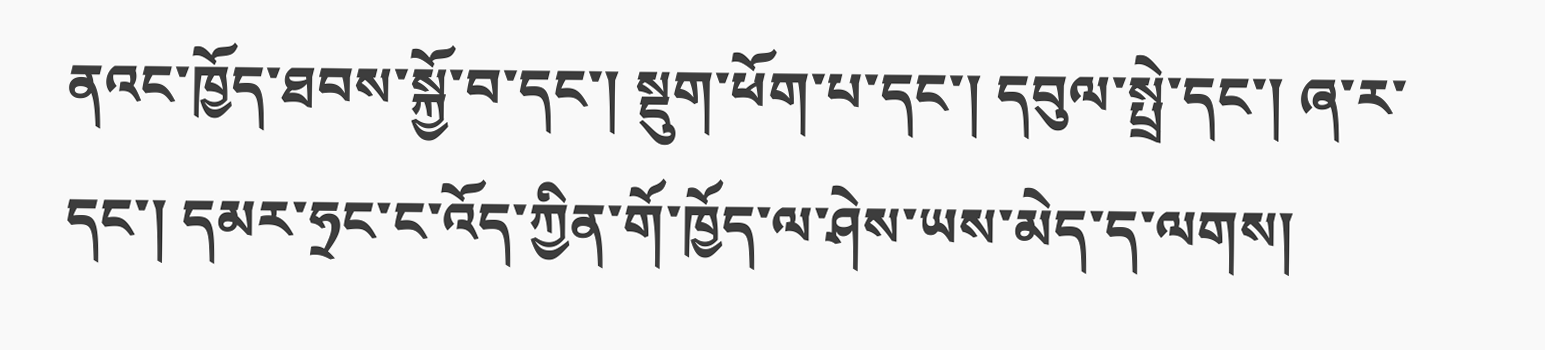ནའང་ཁྱོད་ཐབས་སྐྱོ་བ་དང་། སྡུག་ཕོག་པ་དང་། དབུལ་སྤྲེ་དང་། ཞ་ར་དང་། དམར་ཧྲང་ང་འོད་ཀྱིན་གོ་ཁྱོད་ལ་ཤེས་ཡས་མེད་ད་ལགས།